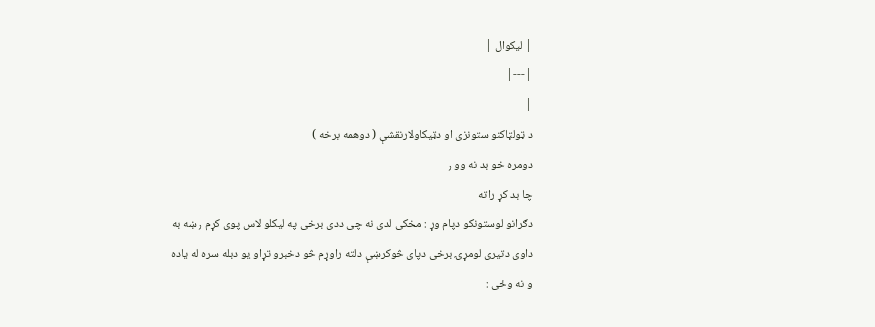| لیکوال |
|---|
|
د ټولټاکنو ستونزی او دټيکاولارنقشې ( دوهمه برخه )
دومره خو بد نه وو ٫
چا بد کړ راته
دګرانو لوستونکو دپام وړ : مخکی لدی نه چی ددی برخی په ليکلو لاس پوی کړم ٫ ښه به داوی دتيری لومړۍ برخی دپای څوکرښې دلته راوړم څو دخبرو تړاو يو دبله سره له ياده و نه وځی :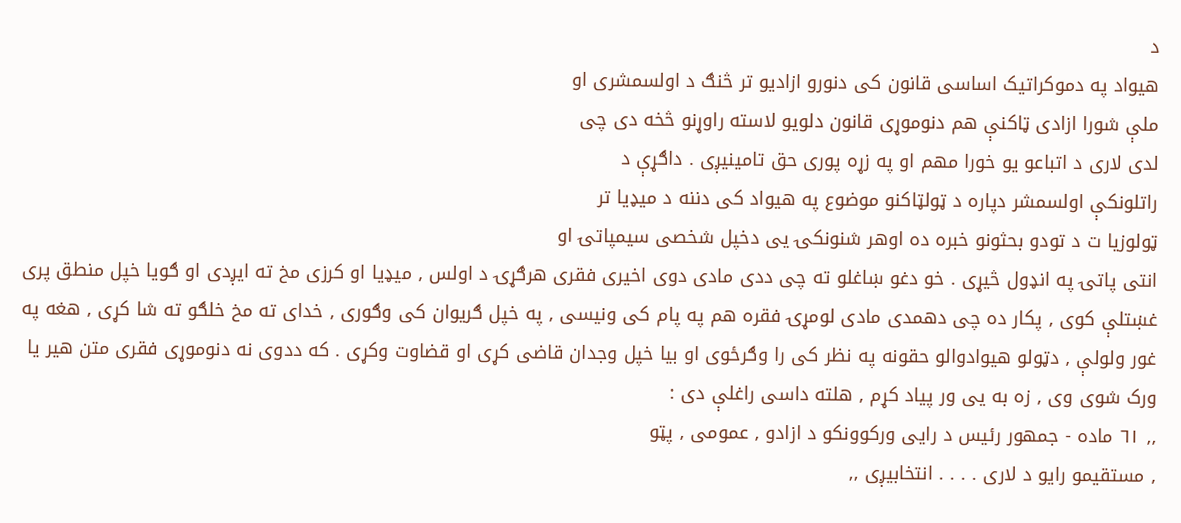د
هيواد په دموکراتيک اساسی قانون کی دنورو ازاديو تر څنګ د اولسمشری او
ملې شورا ازادی ټاکنې هم دنوموړی قانون دلويو لاسته راوړنو څخه دی چی
لدی لاری د اتباعو يو خورا مهم او په زړه پوری حق تامينيږی . داګړې د
راتلونکې اولسمشر دپاره د ټولټاکنو موضوع په هيواد کی دننه د ميډيا تر
ټولوزيا ت د تودو بحثونو خبره ده اوهر شنونکۍ يی دخپل شخصی سيمپاتۍ او
انتی پاتۍ په انډول څيړی . خو دغو ښاغلو ته چی ددی مادی دوی اخيری فقری هرګړۍ د اولس ٫ ميډيا او کرزی مخ ته ايږدی او ګويا خپل منطق پری غښتلې کوی ٫ پکار ده چی دهمدی مادی لومړۍ فقره هم په پام کی ونيسی ٫ په خپل ګريوان کی وګوری ٫ خدای ته مخ خلګو ته شا کړی ٫ هغه په غور ولولې ٫ دټولو هيوادوالو حقونه په نظر کی را وګرځوی او بيا خپل وجدان قاضی کړی او قضاوت وکړی . که ددوی نه دنوموړی فقری متن هير يا ورک شوی وی ٫ زه به يی ور پياد کړم ٫ هلته داسی راغلې دی :
٫٫ ٦١ ماده - جمهور رئيس د رايی ورکوونکو د ازادو ٫ عمومی ٫ پټو
٫ مستقيمو رايو د لاری . . . . انتخابيږی ,,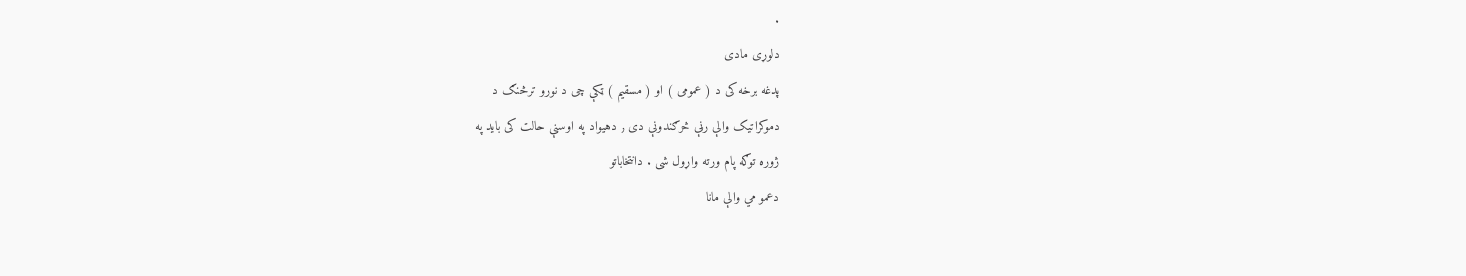.
دلوړی مادی
پدغه برخه کی د ( عمومی ) او ( مسقيم ) ټکې چی د نورو ترڅنګ د
دموکراتيک والې رڼې څرګندونې دی ٫ دهيواد په اوسنې حالت کی بايد په
ژوره توګه پام ورته واړول شی . دانتخاباتو
دعمو مي والې مانا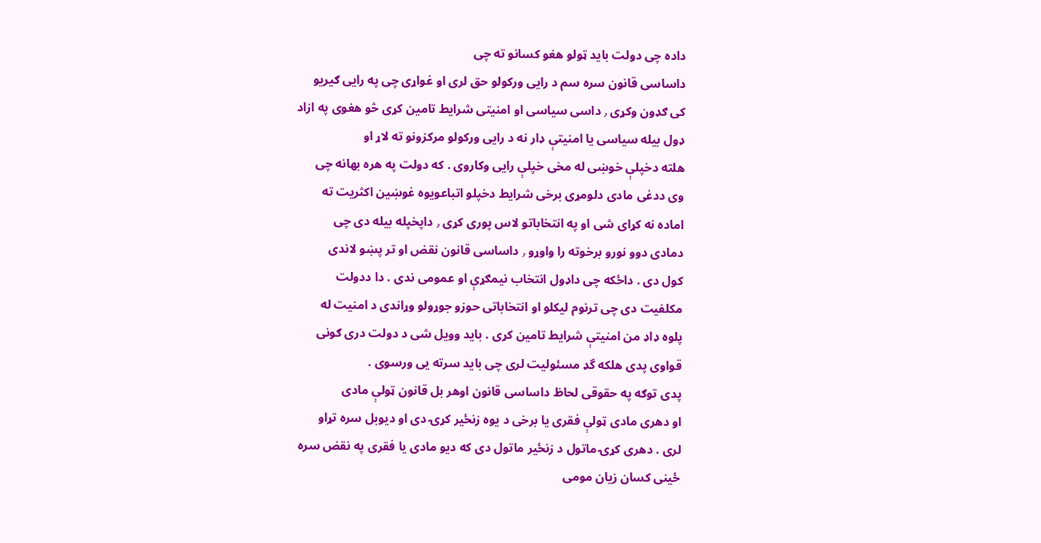داده چی دولت بايد ټولو هغو کسانو ته چی
داساسی قانون سره سم د رايی ورکولو حق لری او غواړی چی په رايی ګيريو
کی ګډون وکړی ٫ داسی سياسی او امنيتی شرايط تامين کړی څو هغوی په ازاد
ډول بيله سياسی يا امنيتې ډار نه د رايی ورکولو مرکزونو ته لاړ او
هلته دخپلې خوښی له مخی خپلې رايی وکاروی . که دولت په هره بهانه چی
وی ددغی مادی دلومړی برخی شرايط دخپلو اتباعويوه غوښين اکثريت ته
اماده نه کړای شی او په انتخاباتو لاس پوری کړی ٫ داپخپله بيله دی چی
دمادی دوو نورو برخوته را واوړو ٫ داساسی قانون نقض او تر پښو لاندی
کول دی . داځکه چی داډول انتخاب نيمګړې او عمومی ندی . دا ددولت
مکلفيت دی چی ترنوم ليکلو او انتخاباتی حوزو جوړولو وړاندی د امنيت له
پلوه ډاډ من امنيتې شرايط تامين کړی . بايد وويل شی د دولت دری ګونی
قواوی پدی هلکه گډ مسئوليت لری چی بايد سرته يی ورسوی .
پدی توګه په حقوقی لحاظ داساسی قانون اوهر بل قانون ټولې مادی
او دهری مادی ټولې فقری يا برخی د يوه زنځير کړۍ دی او ديوبل سره تړاو
لری . دهری کړۍ ماتول د زنځير ماتول دی که ديو مادی يا فقری په نقض سره
ځينی کسان زيان مومی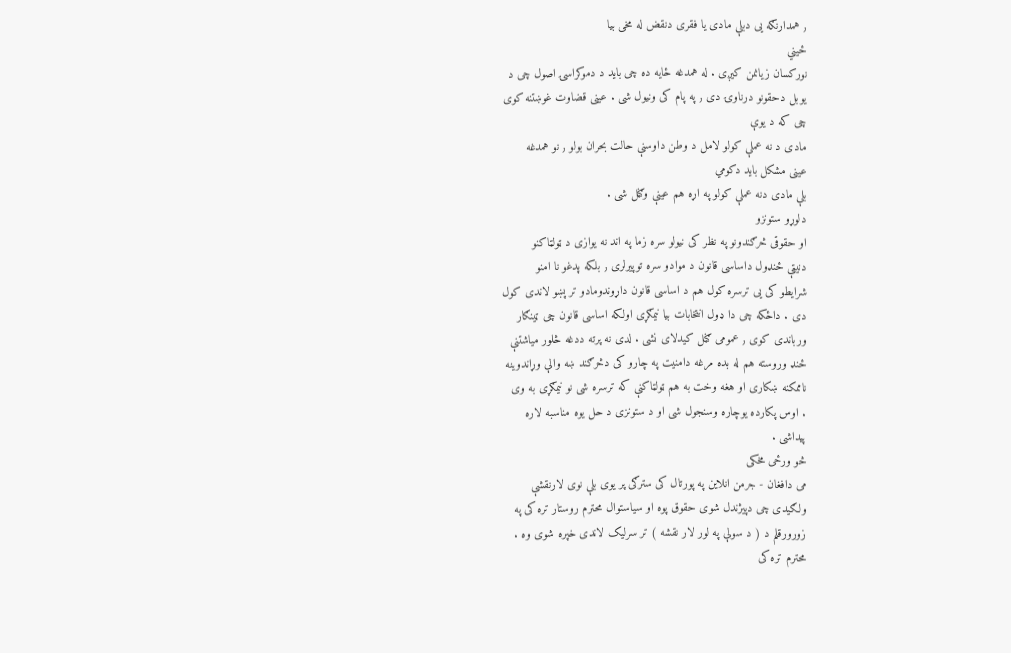٫ همدارنګه يی دبلې مادی يا فقری دنقض له مخی بيا
ځيني
نورکسان زيانمن کيږی . له همدغه ځايه ده چی بايد د دموکراسۍ اصول چی د
يوبل دحقونو درناوۍ دی ٫ په پام کی ونيول شی . عينی قضاوت غوښتنه کوی
چی که د يوې
مادی د نه عملې کولو لامل د وطن داوسنې حالت بحران بولو ٫ نو همدغه
عينی مشکل بايد دکومي
بلې مادی دنه عملې کولو په اړه هم عينې وګڼل شی .
دلوړو ستونزو
او حقوقی څرګندونو په نظر کی نيولو سره زما په اند نه يوازی د ټولټاکنو
دنيټې ځنډول داساسی قانون د موادو سره توپيرلری ٫ بلکه پدغو نا امنو
شرايطو کی يی ترسره کول هم د اساسی قانون داړوندومادو تر پښو لاندی کول
دی . داځکه چی دا ډول انتخابات بيا نيمګړی اولکه اساسی قانون چی ټينګار
ورباندی کوی ٫ عمومی ګڼل کيدلای نشی . لدی نه پرته ددغه څلور مياشتنې
ځنډ وروسته هم له بده مرغه دامنيت په چارو کی دڅرګند ښه والې وړاندوينه
ناممکنه ښکاری او هغه وخت به هم ټولټاکنې که ترسره شی نو نيمګړی به وی
. اوس پکارده يوچاره وسنجول شی او د ستونزی د حل يوه مناسبه لاره
پيداشی .
څو ورځی مخکی
می دافغان - جرمن انلاين په پورتال کی سترګی پر يوی بلې نوی لارنقشې
ولګيدی چی دپيژندل شوی حقوق پوه او سياستوال محترم روستار تره کی په
زورورقلم د ( د سولې په لور لار نقشه ) تر سرليک لاندی خپره شوی وه .
محترم تره کی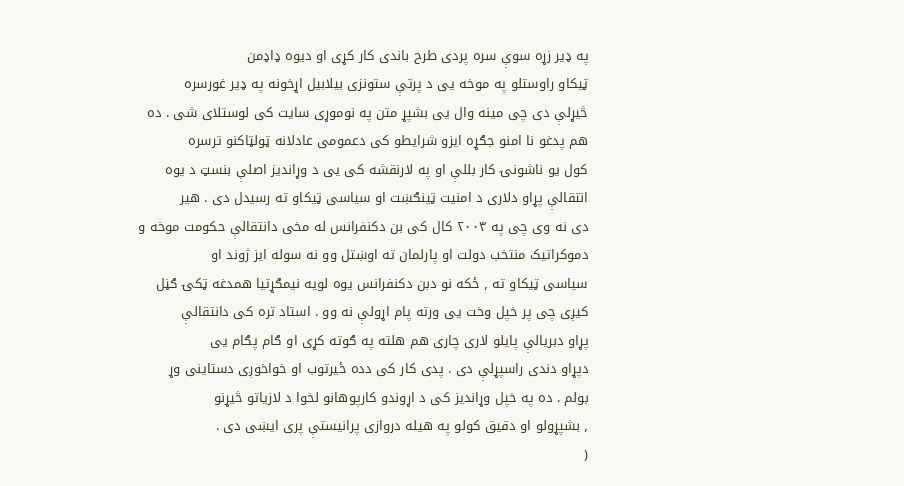په ډير زړه سوې سره پردی طرح باندی کار کړی او ديوه ډاډمن
ټيکاو راوستلو په موخه يی د پرتې ستونزی بيلابيل اړخونه په ډير غورسره
څيړلې دی چی مينه وال يی بشپړ متن په نوموړی سايت کی لوستلای شی . ده
هم پدغو نا امنو جګړه ايزو شرايطو کی دعمومی عادلانه ټولټاکنو ترسره
کول يو ناشونۍ کار بللې او په لارنقشه کی يی د وړانديز اصلې بنسټ د يوه
انتقالې پړاو دلاری د امنيت ټينګښت او سياسی ټيکاو ته رسيدل دی . هير
دی نه وی چی په ٢٠٠٣ کال کی بن دکنفرانس له مخی دانتقالې حکومت موخه و
دموکراتيک منتخب دولت او پارلمان ته اوښتل وو نه سوله ايز ژوند او
سياسی ټيکاو ته ٫ ځکه نو دبن دکنفرانس يوه لويه نيمګړتيا همدغه ټکۍ ګڼل
کيږی چی پر خپل وخت يی ورته پام اړولې نه وو . استاد تره کی دانتقالې
پړاو دبريالې پايلو لاری چاری هم هلته په ګوته کړی او ګام پګام يی
دپړاو دندی راسپړلې دی . پدی کار کی دده ځيرتوب او خواخوږی دستاينی وړ
بولم . ده په خپل وړانديز کی د اړوندو کارپوهانو لخوا د لازياتو څيړنو
٫ بشپړولو او دقيق کولو په هيله دروازی پرانيستې پری ايښی دی .
(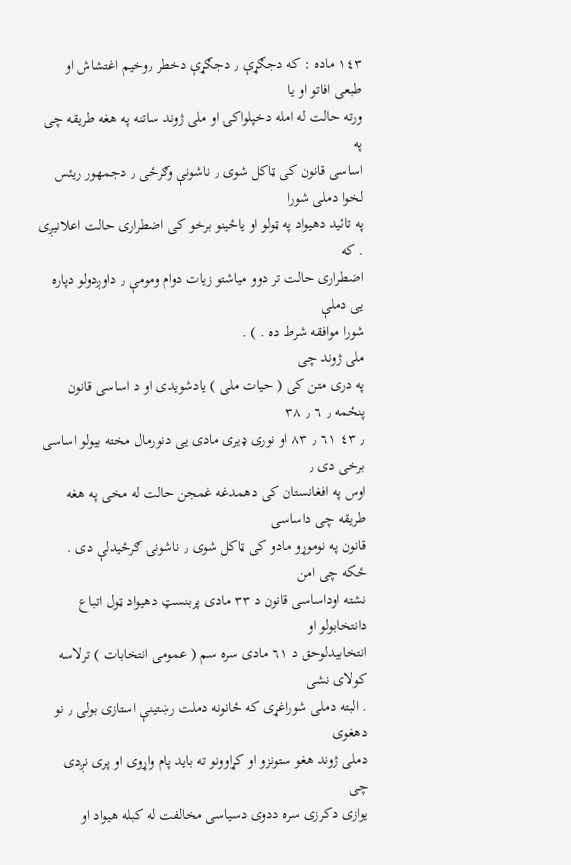١٤٣ ماده : که دجګړې ٫ دجګړې دخطر ٫وخيم اغتشاش او طبعی افاتو او يا
ورته حالت له امله دخپلواکۍ او ملی ژوند ساتنه په هغه طريقه چی په
اساسی قانون کی ټاکل شوی ٫ ناشونې وګرځی ٫ دجمهور ريئس لخوا دملی شورا
په تائيد دهيواد په ټولو او ياځينو برخو کی اضطراری حالت اعلانيږی . که
اضطراری حالت تر دوو مياشتو زيات دوام ومومې ٫ داوږدولو دپاره يی دملې
شورا موافقه شرط ده . ) .
ملی ژوند چی
په دری متن کی ( حيات ملی ) يادشويدی او د اساسی قانون پنځمه ٫ ٦ ٫ ٣٨
٫ ٤٣ ٦١ ٫ ٨٣ او نوری ډيری مادی يی دنورمال مخته بيولو اساسی برخی دی ٫
اوس په افغانستان کی دهمدغه غمجن حالت له مخی په هغه طريقه چی داساسی
قانون په نوموړو مادو کی ټاکل شوی ٫ ناشونۍ ګرځيدلې دی . ځکه چی امن
نشته اوداساسی قانون د ٣٣ مادی پربنسټ دهيواد ټول اتباع دانتخابولو او
انتخابيدلوحق د ٦١ مادی سره سم ( عمومی انتخابات ) ترلاسه کولای نشی
. البته دملی شوراغړی که ځانونه دملت رښتينې استازی بولی ٫ نو دهغوی
دملی ژوند هغو ستونزو او کړاوونو ته بايد پام واړوی او پری نږدی چی
يوازی دکرزی سره ددوی دسياسی مخالفت له کبله هيواد او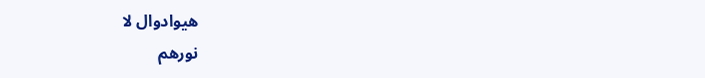هيوادوال لا
نورهم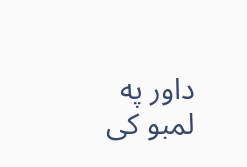داور په لمبو کی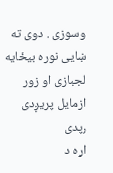وسوزی . دوی ته ښايی نوره بيځايه لجبازی او زور
ازمايل پريږدی ٫پدی
اړه د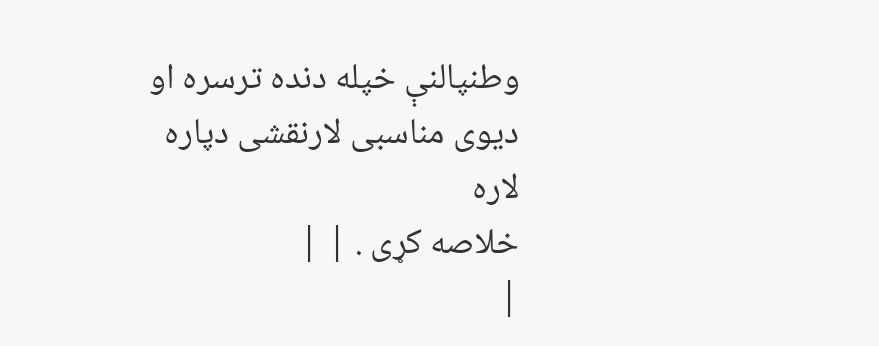وطنپالنې خپله دنده ترسره او ديوی مناسبی لارنقشی دپاره لاره
خلاصه کړی . | |
|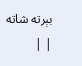بېرته شاته | |